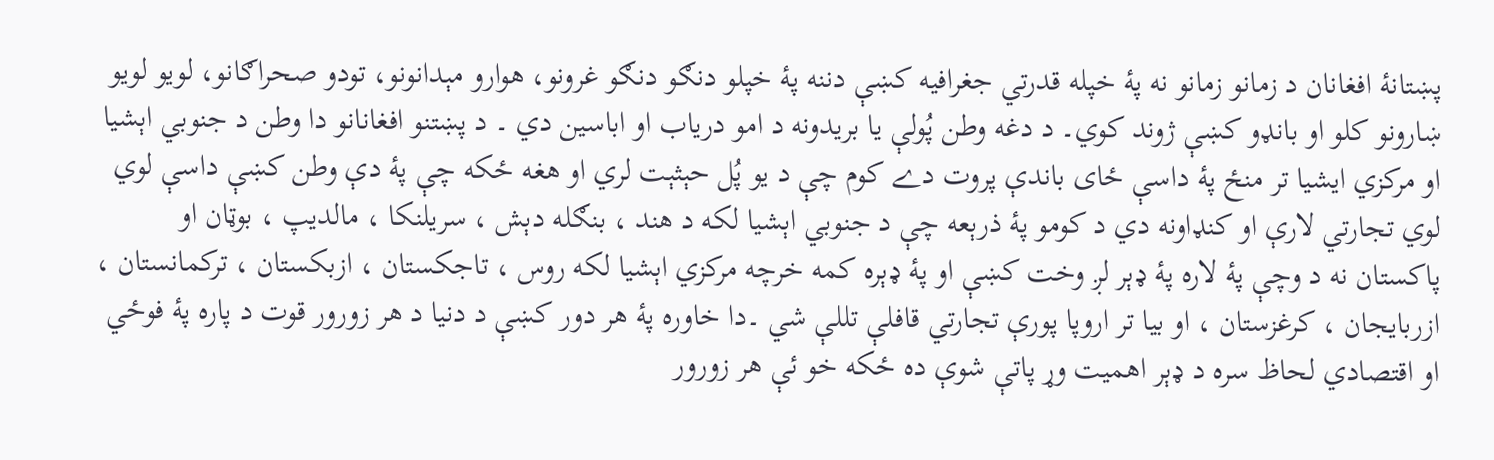پښتانۀ افغانان د زمانو زمانو نه پۀ خپله قدرتي جغرافيه کښې دننه پۀ خپلو دنګو دنګو غرونو، هوارو مېدانونو، تودو صحراګانو، لويو لويو ښارونو کلو او بانډو کښې ژوند کوي۔ د دغه وطن پُولې يا بريدونه د امو درياب او اباسين دي ۔ د پښتنو افغانانو دا وطن د جنوبي اېشيا او مرکزي ايشيا تر منځ پۀ داسې ځای باندې پروت دے کوم چې د يو پُل حېثېت لري او هغه ځکه چې پۀ دې وطن کښې داسې لوي لوي تجارتي لارې او کنډاونه دي د کومو پۀ ذرېعه چې د جنوبي اېشيا لکه د هند ، بنګله دېش ، سريلنکا ، مالديپ ، بوټان او پاکستان نه د وچې پۀ لاره پۀ ډېر لږ وخت کښې او پۀ ډېره کمه خرچه مرکزي اېشيا لکه روس ، تاجکستان ، ازبکستان ، ترکمانستان ، ازربايجان ، کرغزستان ، او بيا تر اروپا پورې تجارتي قافلې تللې شي ۔دا خاوره پۀ هر دور کښې د دنيا د هر زورور قوت د پاره پۀ فوځي او اقتصادي لحاظ سره د ډېر اهميت وړ پاتې شوې ده ځکه خو ئې هر زورور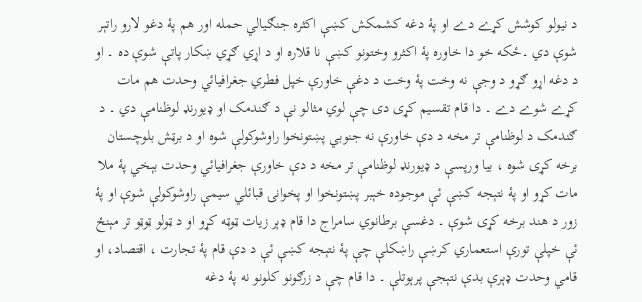د نيولو کوشش کړے دے او پۀ دغه کشمکش کښې اکثره جنګيالي حمله اور هم پۀ دغو لارو راتېر شوې دي ۔ځکه خو دا خاوره پۀ اکثرو وختونو کښې نا قلاره او د اړي ګړي ښکار پاتې شوې ده ۔ او د دغه اړو ګړو د وجې نه وخت پۀ وخت د دغې خاورې خپل فطري جغرافيائي وحدت هم مات کړے شوے دے ۔ دا قام تقسيم کړی دی چې لوي مثالو نې د ګندمک او ډيورنډ لوظنامې دي ۔ د ګندمک د لوظنامې تر مخه د دې خاورې نه جنوبي پښتونخوا راوشوکولې شوه او د برټش بلوچستان برخه کړی شوه ، بيا ورپسې د ډيورنډ لوظنامې تر مخه د دې خاورې جغرافيائي وحدت بېخي پۀ ملا مات کړو او پۀ نتېجه کښې ئې موجوده خېبر پښتونخوا او پخوانۍ قبائلي سيمې راوشوکولې شوې او پۀ زور د هند برخه کړی شوې ۔ دغسې برطانوي سامراج دا قام ډېر زيات ټوټه کړو او د ټولو ټوټو تر مېنځ ئې خپلې تورې استعماري کرښې راښکلې چې پۀ نتېجه کښې ئې د دې قام پۀ تجارت ، اقتصاد، او قامي وحدت ډېرې بدې نتېجې پرېوتلې ۔ دا قام چې د زرګونو کلونو نه پۀ دغه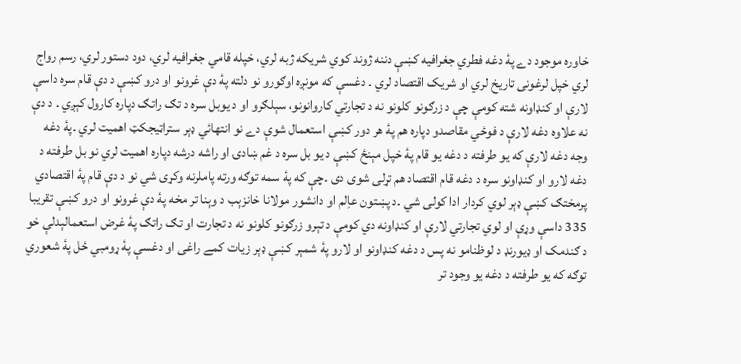خاوره موجود دے پۀ دغه فطري جغرافيه کښې دننه ژوند کوي شريکه ژبه لري، خپله قامي جغرافيه لري، دود دستور لري، رسم رواج لري خپل لرغونی تاريخ لري او شريک اقتصاد لري ۔ دغسې که مونږه اوګورو نو دلته پۀ دې غرونو او درو کښې د دې قام سره داسې لارې او کنډاونه شته کومې چې د زرګونو کلونو نه د تجارتي کاروانونو، سېلګرو او د يوبل سره د تګ راتګ دپاره کارول کېږي ۔ د دې نه علاوه دغه لارې د فوځي مقاصدو دپاره هم پۀ هر دور کښې استعمال شوې دے نو انتهائي ډېر ستراټيجکټ اهميت لري ۔پۀ دغه وجه دغه لارې که يو طرفته د دغه يو قام پۀ خپل مېنځ کښې د يو بل سره د غم ښادۍ او راشه درشه دپاره اهميت لري نو بل طرفته د دغه لارو او کنډاونو سره د دغه قام اقتصاد هم تړلی شوی دی ۔چې که پۀ سمه توګه ورته پاملرنه وکړی شي نو د دې قام پۀ اقتصادي پرمختګ کښې ډېر لوي کردار ادا کولی شي ۔د پښتون عاِلم او دانشور مولانا خانزېب د وېنا تر مخه پۀ دې غرونو او درو کښې تقريبا 335 داسې وړې او لوي تجارتي لارې او کنډاونه دي کومې د تېرو زرګونو کلونو نه د تجارت او تګ راتګ پۀ غرض استعمالېدلې خو د ګندمک او ډيورنډ د لوظنامو نه پس د دغه کنډاونو او لارو پۀ شمېر کښې ډېر زيات کمے راغی او دغسې پۀ ړومبي ځل پۀ شعوري توګه که يو طرفته د دغه يو وجود تر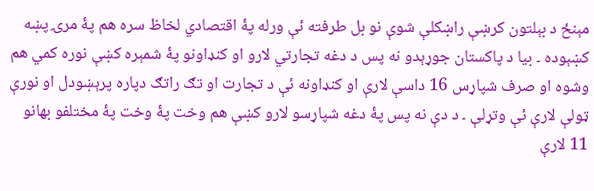مېنځ د بېلتون کرښې راښکلې شوې نو بل طرفته ئې ورله پۀ اقتصادي لخاظ سره هم پۀ مرۍ پښه کښېوده ۔ بيا د پاکستان جوړېدو نه پس د دغه تجارتي لارو او کنډاونو پۀ شمېره کښې نوره کمي هم وشوه او صرف شپاړس 16 داسې لارې او کنډاونه ئې د تجارت او تګ راتګ دپاره پرېښودل او نورې ټولې لارې ئې وتړلې ۔ د دې نه پس پۀ دغه شپاړسو لارو کښې هم وخت پۀ وخت پۀ مختلفو بهانو 11 لارې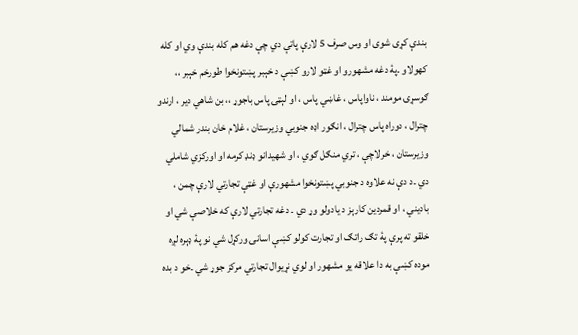بندې کړی شوی او وس صرف 5 لارې پاتې دي چې دغه هم کله بندې وي او کله کهولاو ۔پۀ دغه مشهورو او غټو لارو کښې د خېبر پښتونخوا طورخم خېبر ،، ګوسړۍ مومند ، ناواپاس ، غاښي پاس ، او لېټۍ پاس باجوړ ،، بن شاهي دير ، ارندو چترال ، دوراه پاس چترال ، انګور اډه جنوبي وزيرستان ، غلام خان بندر شمالي وزيرستان ، خرلاچې ، تري منګل ګوي ، او شهيدانو ډنډ کرمه او اورکزي شاملي دي ۔د دې نه علاوه د جنوبي پښتونخوا مشهورې او غټې تجارتي لارې چمن ، باديني ، او قمردين کارېز د يادولو وړ دي ۔ دغه تجارتي لارې که خلاصې شي او خلقو ته پرې پۀ تګ راتګ او تجارت کولو کښې اسانۍ ورکړل شي نو پۀ ډېره لږه موده کښې به دا علاقه يو مشهور او لوي نړيوال تجارتي مرکز جوړ شي ۔خو د بده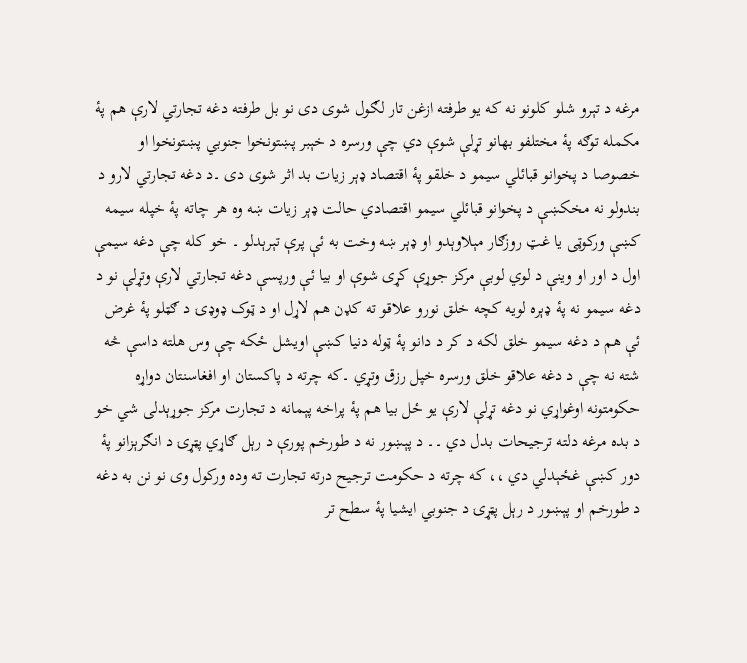مرغه د تېرو شلو کلونو نه که يو طرفته ازغن تار لګول شوی دی نو بل طرفته دغه تجارتي لارې هم پۀ مکمله توګه پۀ مختلفو بهانو تړلې شوې دي چې ورسره د خېبر پښتونخوا جنوبي پښتونخوا او خصوصا د پخوانو قبائلي سيمو د خلقو پۀ اقتصاد ډېر زيات بد اثر شوی دی ۔د دغه تجارتي لارو د بندولو نه مخکښې د پخوانو قبائلي سيمو اقتصادي حالت ډېر زيات ښه وه هر چاته پۀ خپله سيمه کښې ورکوټی يا غټ روزګار مېلاوېدو او ډېر ښه وخت به ئې پرې تېرېدلو ۔ خو کله چې دغه سيمې اول د اور او وينې د لوي لوبې مرکز جوړې کړی شوې او بيا ئې ورپسې دغه تجارتي لارې وتړلې نو د دغه سيمو نه پۀ ډېره لويه کچه خلق نورو علاقو ته کډن هم لاړل او د ټوک ډوډۍ د ګټلو پۀ غرض ئې هم د دغه سيمو خلق لکه د کر د دانو پۀ ټوله دنيا کښې اويشل ځکه چې وس هلته داسې څه شته نه چې د دغه علاقو خلق ورسره خپل رزق وتړي ۔که چرته د پاکستان او افغاسنتان دواړه حکومتونه اوغواړي نو دغه تړلې لارې يو ځل بيا هم پۀ پراخه پېمانه د تجارت مرکز جوړېدلی شي خو د بده مرغه دلته ترجيحات بدل دي ۔۔ د پېښور نه د طورخم پورې د رېل ګاړي پټړۍ د انګرېزانو پۀ دور کښې غځېدلي دي ،، که چرته د حکومت ترجيح درته تجارت ته وده ورکول وی نو نن به دغه د طورخم او پېښور د رېل پټړۍ د جنوبي ايشيا پۀ سطح تر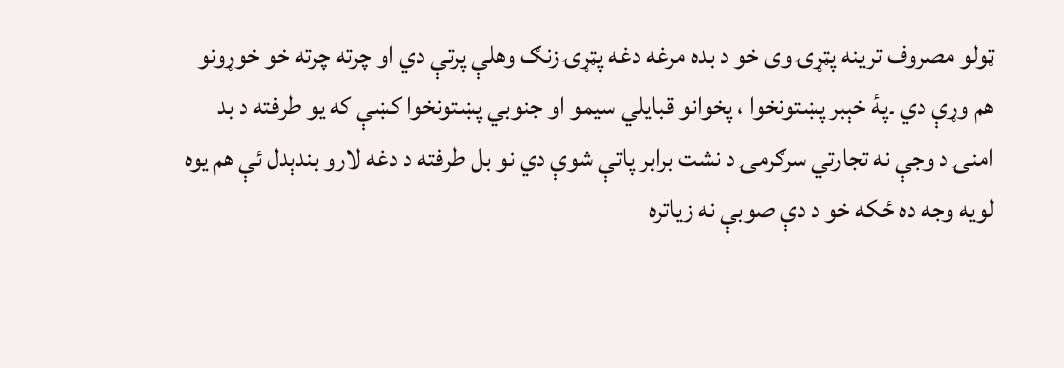ټولو مصروف ترينه پټړۍ وی خو د بده مرغه دغه پټړۍ زنګ وهلې پرتې دي او چرته چرته خو خوړونو هم وړې دي ۔پۀ خېبر پښتونخوا ، پخوانو قبايلي سيمو او جنوبي پښتونخوا کښې که يو طرفته د بد امنۍ د وجې نه تجارتي سرګرمۍ د نشت برابر پاتې شوې دي نو بل طرفته د دغه لارو بندېدل ئې هم يوه لويه وجه ده ځکه خو د دې صوبې نه زياتره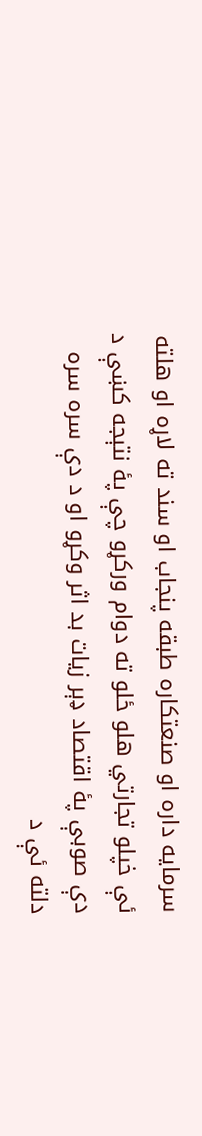سرمايه داره او صنعتکاره طبقه پنجاب او سند ته لاړه او هلته ئې خپلو تجارتي هلو ځلو ته دوام ورکړو چې پۀ نتېجه کښې د دې صوبې پۀ اقتصاد ډېر زيات بد اثر وکړو او د دې سره سره دلته ئې د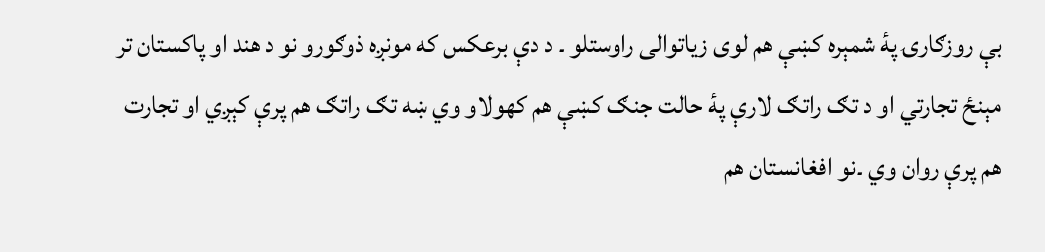بې روزګارۍ پۀ شمېره کښې هم لوی زياتوالی راوستلو ۔ د دې برعکس که مونږه ذوګورو نو د هند او پاکستان تر مېنځ تجارتي او د تګ راتګ لارې پۀ حالت جنګ کښې هم کهولاو وي ښه تګ راتګ هم پرې کېږي او تجارت هم پرې روان وي ۔نو افغانستان هم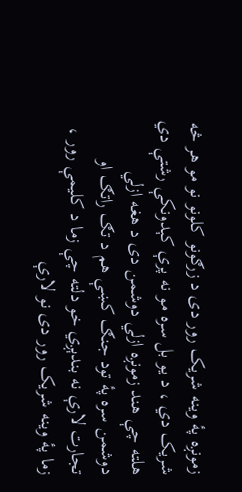زمونږه پۀ وينه شريک رور دی د زرګونو کلونو نو مو هر څه شريک دي ، د يو بل سره مو نه پرې کېدونکې رشتې دي هلته چې هند زمونږه ازلي دوشمن دی د هغه ازلي دوشمن سره پۀ تود جنګ کښې هم د تګ راتګ او تجارت لارې نه بندېږي خو دلته چې زما د کليمې رور ، زما پۀ وينه شريک رور دی نو لارې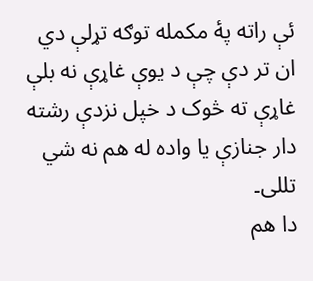ئې راته پۀ مکمله توګه تړلې دي ان تر دې چې د يوې غاړې نه بلې غاړې ته څوک د خپل نزدې رشته دار جنازې يا واده له هم نه شي تللی۔
دا هم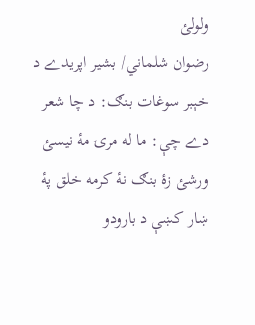ولولئ
رضوان شلماني/ بشير اپريدے د خېبر سوغات بنګ: د چا شعر دے چې: ما له مرۍ مۀ نيسئ ورشئ زۀ بنګ نۀ کرمه خلق پۀ ښار کښې د بارودو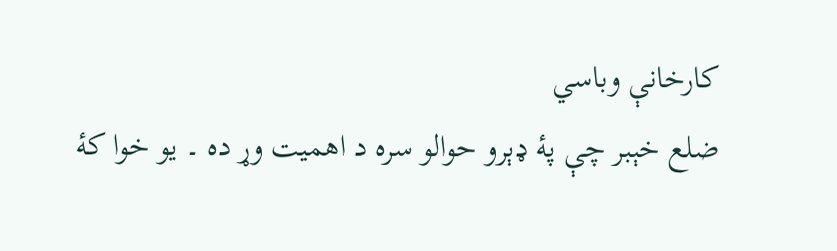کارخانې وباسي
ضلع خېبر چې پۀ ډېرو حوالو سره د اهميت وړ ده ۔ يو خوا کۀ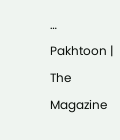…
Pakhtoon | The Magazine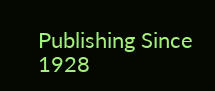Publishing Since 1928